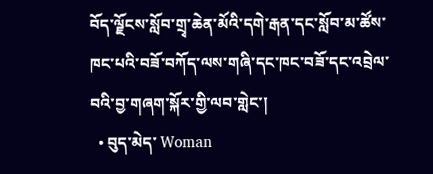བོད་ལྗོངས་སློབ་གྲྭ་ཆེན་མོའི་དགེ་རྒན་དང་སློབ་མ་ཚོས་ཁང་པའི་བཟོ་བཀོད་ལས་གཞི་དང་ཁང་བཟོ་དང་འབྲེལ་བའི་བྱ་གཞག་སྐོར་གྱི་ལབ་གླེང་།
  • བུད་མེད་ Woman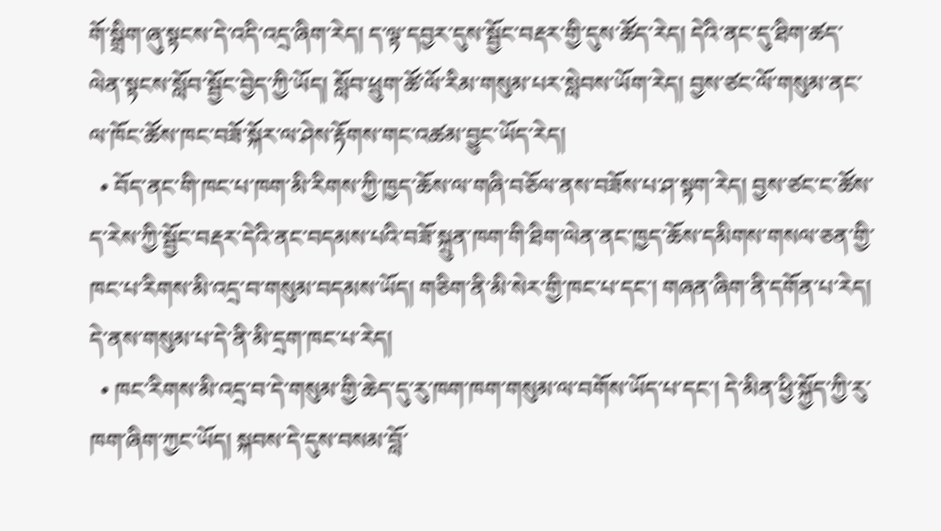གོ་སྒྲིག་ཞུ་སྟངས་དེ་འདི་འདྲ་ཞིག་རེད། ད་ལྟ་དབྱར་དུས་སྦྱོང་བརྡར་གྱི་དུས་ཚོད་རེད། དེའི་ནང་དུ་ཐིག་ཚད་ལེན་སྟངས་སློབ་སྦྱོང་བྱེད་ཀྱི་ཡོད། སློབ་ཕྲུག་ཚོ་ལོ་རིམ་གསུམ་པར་སླེབས་ཡོག་རེད། བྱས་ཙང་ལོ་གསུམ་ནང་ལ་ཁོང་ཚོས་ཁང་བཟོ་སྐོར་ལ་ཤེས་རྟོགས་གང་འཚམ་བྱུང་ཡོད་རེད།
  • བོད་ནང་གི་ཁང་པ་ཁག་མི་རིགས་ཀྱི་ཁྱད་ཆོས་ལ་གཞི་བཅོལ་ནས་བཟོས་པ་ཤ་སྟག་རེད། བྱས་ཙང་ང་ཚོས་ད་རེས་ཀྱི་སྦྱོང་བརྡར་དེའི་ནང་བདམས་པའི་བཟོ་སྐྲུན་ཁག་གི་ཐིག་ལེན་ནང་ཁྱད་ཆོས་དམིགས་གསལ་ཅན་གྱི་ཁང་པ་རིགས་མི་འདྲ་བ་གསུམ་བདམས་ཡོད། གཅིག་ནི་མི་སེར་གྱི་ཁང་པ་དང་། གཞན་ཞིག་ནི་དགོན་པ་རེད། དེ་ནས་གསུམ་པ་དེ་ནི་མི་དྲག་ཁང་པ་རེད།
  • ཁང་རིགས་མི་འདྲ་བ་དེ་གསུམ་གྱི་ཆེད་དུ་རུ་ཁག་ཁག་གསུམ་ལ་བགོས་ཡོད་པ་དང་། དེ་མིན་ཕྱི་སྐྱོད་ཀྱི་རུ་ཁག་ཞིག་ཀྱང་ཡོད། སྐབས་དེ་དུས་བསམ་བློ་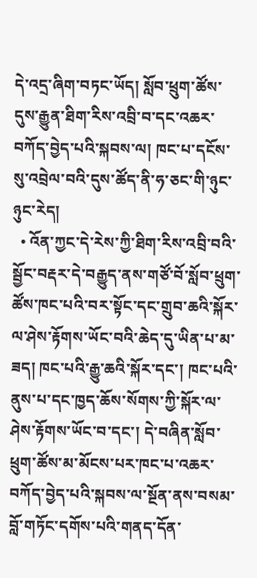དེ་འདྲ་ཞིག་བཏང་ཡོད། སློབ་ཕྲུག་ཚོས་དུས་རྒྱུན་ཐིག་རིས་འབྲི་བ་དང་འཆར་བཀོད་བྱེད་པའི་སྐབས་ལ། ཁང་པ་དངོས་སུ་འབྲེལ་བའི་དུས་ཚོད་ནི་ཧ་ཅང་གི་ཉུང་ཉུང་རེད།
  • འོན་ཀྱང་དེ་རེས་ཀྱི་ཐིག་རིས་འབྲི་བའི་སྦྱོང་བརྡར་དེ་བརྒྱུད་ནས་གཙོ་བོ་སློབ་ཕྲུག་ཚོས་ཁང་པའི་བར་སྟོང་དང་གྲུབ་ཆའི་སྐོར་ལ་ཤེས་རྟོགས་ཡོང་བའི་ཆེད་དུ་ཡིན་པ་མ་ཟད། ཁང་པའི་རྒྱུ་ཆའི་སྐོར་དང་། ཁང་པའི་ནུས་པ་དང་ཁྱད་ཆོས་སོགས་ཀྱི་སྐོར་ལ་ཤེས་རྟོགས་ཡོང་བ་དང་། དེ་བཞིན་སློབ་ཕྲུག་ཚོས་མ་མོངས་པར་ཁང་པ་འཆར་བཀོད་བྱེད་པའི་སྐབས་ལ་སྔོན་ནས་བསམ་བློ་གཏོང་དགོས་པའི་གནད་དོན་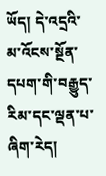ཡོད། དེ་འདྲའི་མ་འོངས་སྔོན་དཔག་གི་བརྒྱུད་རིམ་དང་ལྡན་པ་ཞིག་རེད།